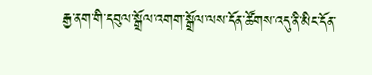རྒྱ་ནག་གི་དབུལ་སྒྲོལ་འགག་སྒྲོལ་ལས་དོན་ཚོགས་འདུ་ནི་མིང་དོན་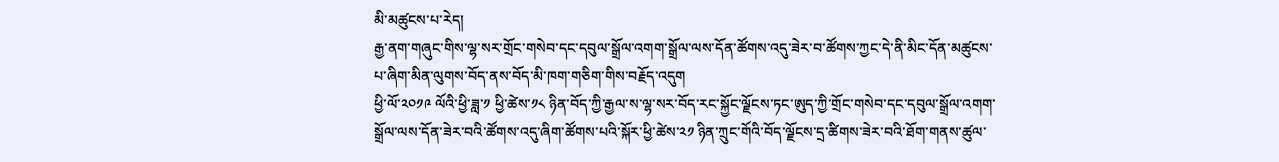མི་མཚུངས་པ་རེད།
རྒྱ་ནག་གཞུང་གིས་ལྷ་སར་གྲོང་གསེབ་དང་དབུལ་སྒྲོལ་འགག་སྒྲོལ་ལས་དོན་ཚོགས་འདུ་ཟེར་བ་ཚོགས་ཀྱང་དེ་ནི་མིང་དོན་མཚུངས་པ་ཞིག་མིན་ལུགས་བོད་ནས་བོད་མི་ཁག་གཅིག་གིས་བརྗོད་འདུག
ཕྱི་ལོ་༢༠༡༩ ལོའི་ཕྱི་ཟླ་༡ ཕྱི་ཚེས་༡༨ ཉིན་བོད་ཀྱི་རྒྱལ་ས་ལྷ་སར་བོད་རང་སྐྱོང་ལྗོངས་ཏང་ཨུད་ཀྱི་གྲོང་གསེབ་དང་དབུལ་སྒྲོལ་འགག་སྒྲོལ་ལས་དོན་ཟེར་བའི་ཚོགས་འདུ་ཞིག་ཚོགས་པའི་སྐོར་ཕྱི་ཚེས་༢༡ ཉིན་ཀྲུང་གོའི་བོད་ལྗོངས་དྲ་ཚིགས་ཟེར་བའི་ཐོག་གནས་ཚུལ་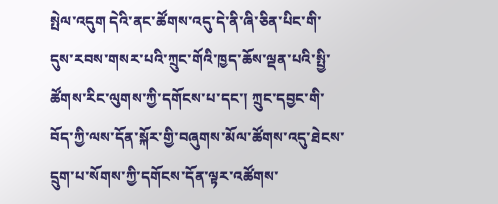སྤེལ་འདུག དེའི་ནང་ཚོགས་འདུ་དེ་ནི་ཞི་ཅིན་པིང་གི་དུས་རབས་གསར་པའི་ཀྲུང་གོའི་ཁྱད་ཆོས་ལྡན་པའི་སྤྱི་ཚོགས་རིང་ལུགས་ཀྱི་དགོངས་པ་དང་། ཀྲུང་དབྱང་གི་བོད་ཀྱི་ལས་དོན་སྐོར་གྱི་བཞུགས་མོལ་ཚོགས་འདུ་ཐེངས་དྲུག་པ་སོགས་ཀྱི་དགོངས་དོན་ལྟར་འཚོགས་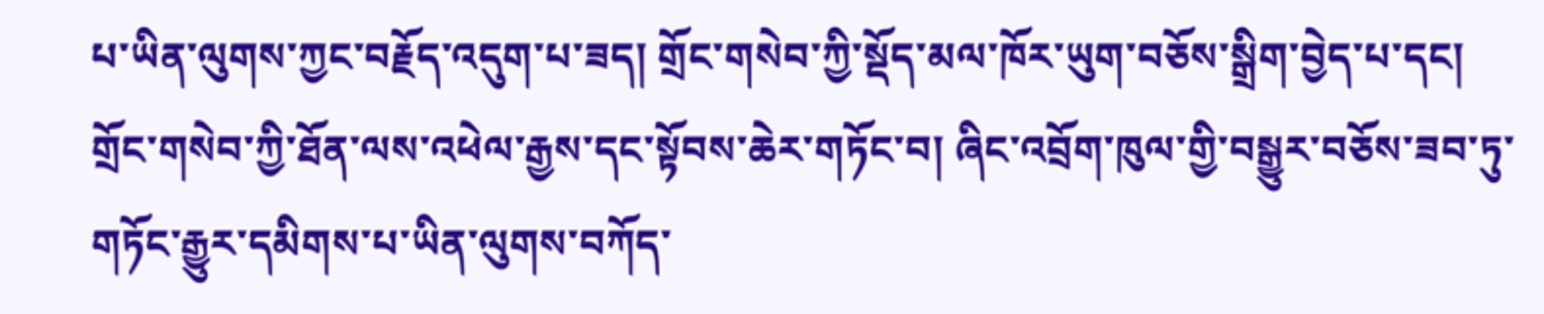པ་ཡིན་ལུགས་ཀྱང་བརྗོད་འདུག་པ་ཟད། གྲོང་གསེབ་ཀྱི་སྡོད་མལ་ཁོར་ཡུག་བཅོས་སྒྲིག་བྱེད་པ་དང། གྲོང་གསེབ་ཀྱི་ཐོན་ལས་འཕེལ་རྒྱས་དང་སྟོབས་ཆེར་གཏོང་བ། ཞིང་འབྲོག་ཁུལ་གྱི་བསྒྱུར་བཅོས་ཟབ་ཏུ་གཏོང་རྒྱུར་དམིགས་པ་ཡིན་ལུགས་བཀོད་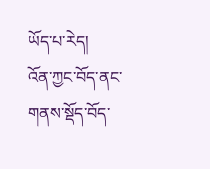ཡོད་པ་རེད།
འོན་ཀྱང་བོད་ནང་གནས་སྡོད་བོད་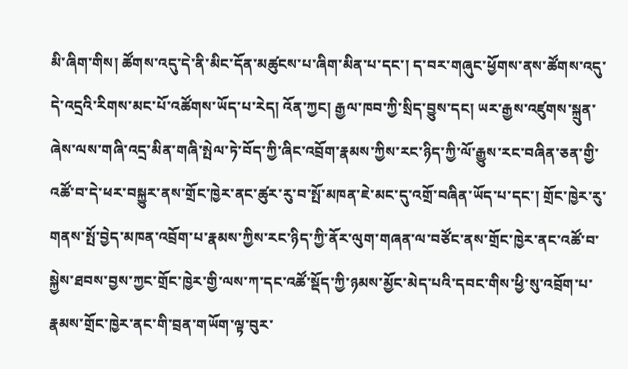མི་ཞིག་གིས། ཚོགས་འདུ་དེ་ནི་མིང་དོན་མཚུངས་པ་ཞིག་མིན་པ་དང་། ད་བར་གཞུང་ཕྱོགས་ནས་ཚོགས་འདུ་དེ་འདྲའི་རིགས་མང་པོ་འཚོགས་ཡོད་པ་རེད། འོན་ཀྱང། རྒྱལ་ཁབ་ཀྱི་སྲིད་བྱུས་དང། ཡར་རྒྱས་འཛུགས་སྐྲུན་ཞེས་ལས་གཞི་འདྲ་མིན་གཞི་སྤེལ་ཏེ་བོད་ཀྱི་ཞིང་འབྲོག་རྣམས་ཀྱིས་རང་ཉིད་ཀྱི་ལོ་རྒྱུས་རང་བཞིན་ཅན་གྱི་འཚོ་བ་དེ་ཕར་བསྐྱུར་ནས་གྲོང་ཁྱེར་ནང་ཚུར་རུ་བ་སྤོ་མཁན་ཇེ་མང་དུ་འགྲོ་བཞིན་ཡོད་པ་དང་། གྲོང་ཁྱེར་རུ་གནས་སྤོ་བྱེད་མཁན་འབྲོག་པ་རྣམས་ཀྱིས་རང་ཉིད་ཀྱི་ནོར་ལུག་གཞན་ལ་བཙོང་ནས་གྲོང་ཁྱེར་ནང་འཚོ་བ་སྐྱེས་ཐབས་བྱས་ཀྱང་གྲོང་ཁྱེར་གྱི་ལས་ཀ་དང་འཚོ་སྡོད་ཀྱི་ཉམས་མྱོང་མེད་པའི་དབང་གིས་ཕྱི་སུ་འབྲོག་པ་རྣམས་གྲོང་ཁྱེར་ནང་གི་བྲན་གཡོག་ལྟ་བུར་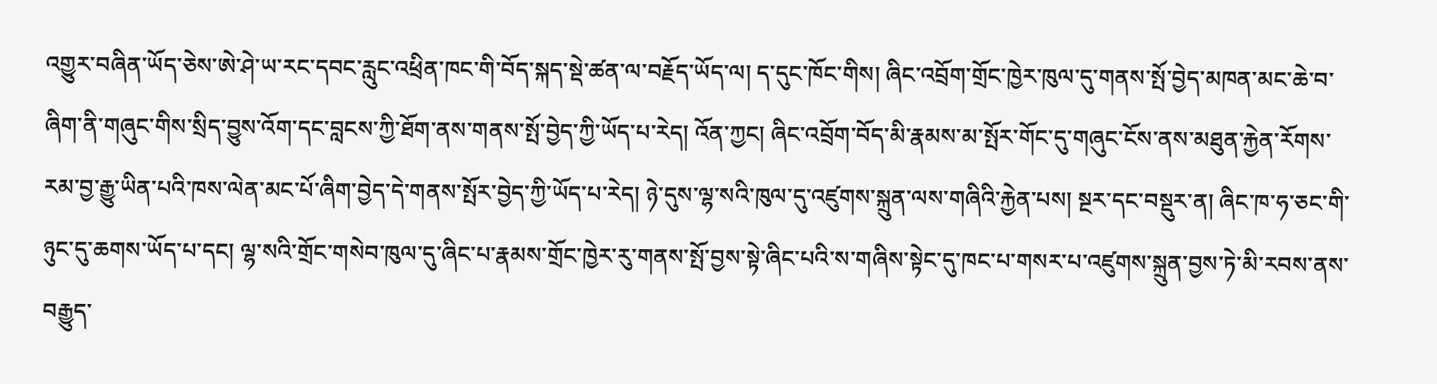འགྱུར་བཞིན་ཡོད་ཅེས་ཨེ་ཤེ་ཡ་རང་དབང་རླུང་འཕྲིན་ཁང་གི་བོད་སྐད་སྡེ་ཚན་ལ་བརྗོད་ཡོད་ལ། ད་དུང་ཁོང་གིས། ཞིང་འབྲོག་གྲོང་ཁྱེར་ཁུལ་དུ་གནས་སྤོ་བྱེད་མཁན་མང་ཆེ་བ་ཞིག་ནི་གཞུང་གིས་སྲིད་བྱུས་འོག་དང་བླངས་ཀྱི་ཐོག་ནས་གནས་སྤོ་བྱེད་ཀྱི་ཡོད་པ་རེད། འོན་ཀྱང། ཞིང་འབྲོག་བོད་མི་རྣམས་མ་སྤོར་གོང་དུ་གཞུང་ངོས་ནས་མཐུན་རྐྱེན་རོགས་རམ་བྱ་རྒྱུ་ཡིན་པའི་ཁས་ལེན་མང་པོ་ཞིག་བྱེད་དེ་གནས་སྤོར་བྱེད་ཀྱི་ཡོད་པ་རེད། ཉེ་དུས་ལྷ་སའི་ཁུལ་དུ་འཛུགས་སྐྲུན་ལས་གཞིའི་རྐྱེན་པས། སྔར་དང་བསྡུར་ན། ཞིང་ཁ་ཧ་ཅང་གི་ཉུང་དུ་ཆགས་ཡོད་པ་དང། ལྷ་སའི་གྲོང་གསེབ་ཁུལ་དུ་ཞིང་པ་རྣམས་གྲོང་ཁྱེར་རུ་གནས་སྤོ་བྱས་སྟེ་ཞིང་པའི་ས་གཞིས་སྟེང་དུ་ཁང་པ་གསར་པ་འཛུགས་སྐྲུན་བྱས་ཏེ་མི་རབས་ནས་བརྒྱུད་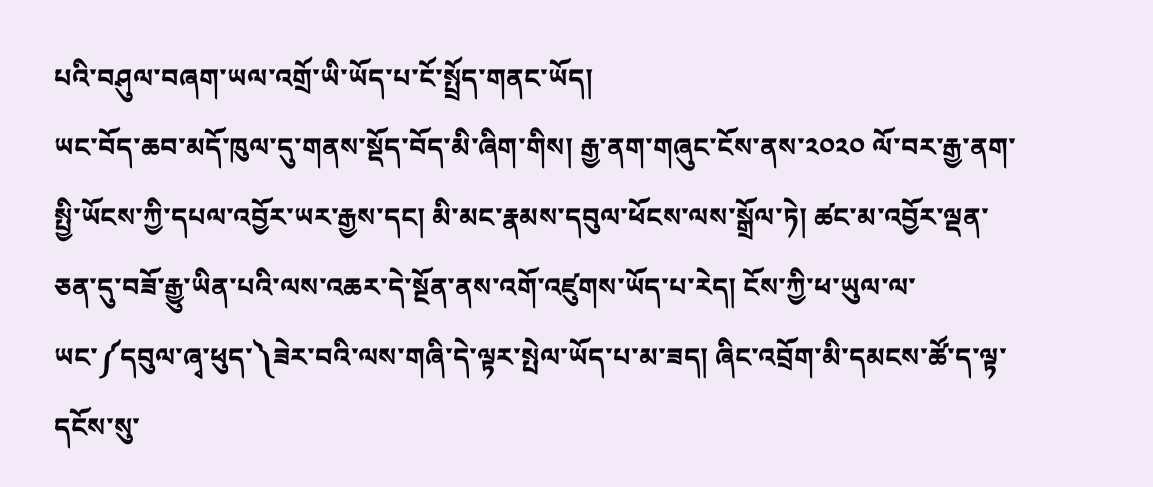པའི་བཤུལ་བཞག་ཡལ་འགྲོ་ཡི་ཡོད་པ་ངོ་སྤྲོད་གནང་ཡོད།
ཡང་བོད་ཆབ་མདོ་ཁུལ་དུ་གནས་སྡོད་བོད་མི་ཞིག་གིས། རྒྱ་ནག་གཞུང་ངོས་ནས་༢༠༢༠ ལོ་བར་རྒྱ་ནག་སྤྱི་ཡོངས་ཀྱི་དཔལ་འབྱོར་ཡར་རྒྱས་དང། མི་མང་རྣམས་དབུལ་ཕོངས་ལས་སྒྲོལ་ཏེ། ཚང་མ་འབྱོར་ལྡན་ཅན་དུ་བཟོ་རྒྱུ་ཡིན་པའི་ལས་འཆར་དེ་སྔོན་ནས་འགོ་འཛུགས་ཡོད་པ་རེད། ངོས་ཀྱི་ཕ་ཡུལ་ལ་ཡང་༼དབུལ་ཞྭ་ཕུད་༽ཟེར་བའི་ལས་གཞི་དེ་ལྟར་སྤེལ་ཡོད་པ་མ་ཟད། ཞིང་འབྲོག་མི་དམངས་ཚོ་ད་ལྟ་དངོས་སུ་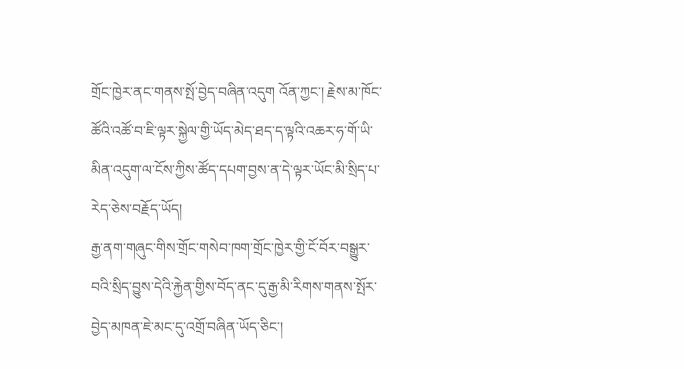གྲོང་ཁྱེར་ནང་གནས་སྤོ་བྱེད་བཞིན་འདུག འོན་ཀྱང་། རྗེས་མ་ཁོང་ཚོའི་འཚོ་བ་ཇི་ལྟར་སྐྱེལ་གྱི་ཡོད་མེད་ཐད་ད་ལྟའི་འཆར་ཧ་གོ་ཡི་མིན་འདུག་ལ་ངོས་ཀྱིས་ཚོད་དཔག་བྱས་ན་དེ་ལྟར་ཡོང་མི་སྲིད་པ་རེད་ཅེས་བརྗོད་ཡོད།
རྒྱ་ནག་གཞུང་གིས་གྲོང་གསེབ་ཁག་གྲོང་ཁྱེར་གྱི་ངོ་བོར་བསྒྱུར་བའི་སྲིད་བྱུས་དེའི་རྐྱེན་གྱིས་བོད་ནང་དུ་རྒྱ་མི་རིགས་གནས་སྤོར་བྱེད་མཁན་ཇེ་མང་དུ་འགྲོ་བཞིན་ཡོད་ཅིང་།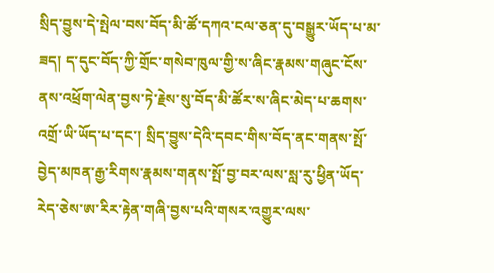སྲིད་བྱུས་དེ་སྤེལ་བས་བོད་མི་ཚོ་དཀའ་ངལ་ཅན་དུ་བསྒྱུར་ཡོད་པ་མ་ཟད། ད་དུང་བོད་ཀྱི་གྲོང་གསེབ་ཁུལ་གྱི་ས་ཞིང་རྣམས་གཞུང་ངོས་ནས་འཕྲོག་ལེན་བྱས་ཏེ་རྗེས་སུ་བོད་མི་ཚོར་ས་ཞིང་མེད་པ་ཆགས་འགྲོ་ཡི་ཡོད་པ་དང་། སྲིད་བྱུས་དེའི་དབང་གིས་བོད་ནང་གནས་སྤོ་བྱེད་མཁན་རྒྱ་རིགས་རྣམས་གནས་སྤོ་བྱ་བར་ལས་སླ་རུ་ཕྱིན་ཡོད་རེད་ཅེས་ཨ་རིར་རྟེན་གཞི་བྱས་པའི་གསར་འགྱུར་ལས་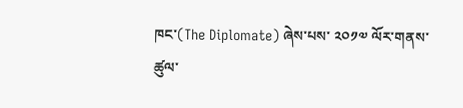ཁང་(The Diplomate) ཞེས་པས་ ༢༠༡༧ ལོར་གནས་ཚུལ་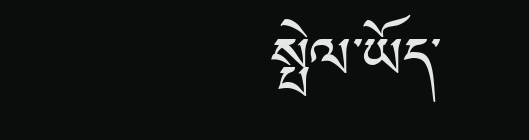སྤེལ་ཡོད་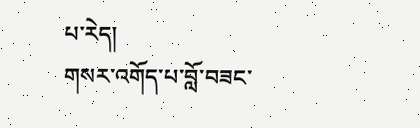པ་རེད།
གསར་འགོད་པ་བློ་བཟང་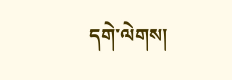དགེ་ལེགས།